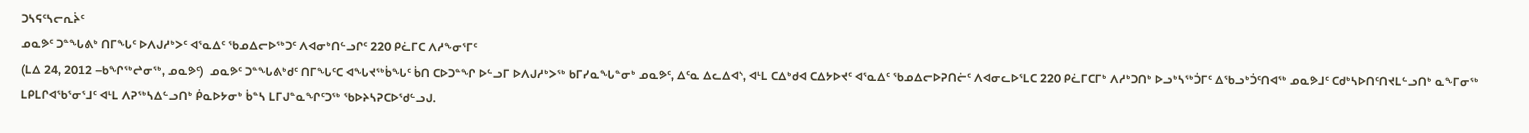ᑐᓴᕋᑦᓴᓕᕆᔩᑦ
ᓄᓇᕗᑦ ᑐᓐᖓᕕᒃ ᑎᒥᖓᑦ ᐅᐱᒍᓱᒃᐳᑦ ᐊᕐᓇᐃᑦ ᖃᓄᐃᓕᐅᖅᑐᑦ ᐱᐊᓂᒃᑎᓪᓗᒋᑦ 220 ᑭᓛᒥᑕ ᐱᓱᖕᓂᕐᒥᑦ
(ᒪᐃ 24, 2012 –ᑲᖏᖅᖠᓂᖅ, ᓄᓇᕗᑦ)  ᓄᓇᕗᑦ ᑐᓐᖓᕕᒃᑯᑦ ᑎᒥᖓᑦᑕ ᐊᖓᔪᖅᑳᖓᑦ ᑳᑎ ᑕᐅᑐᓐᖏ ᐅᓪᓗᒥ ᐅᐱᒍᓱᒃᐳᖅ ᑲᒥᓯᓇᖓᓐᓂᒃ ᓄᓇᕗᑦ, ᐃᑦᓇ ᐃᓚᐃᐊᔅ, ᐊᒻᒪ ᑕᐃᒃᑯᐊ ᑕᐃᔭᐅᔪᑦ ᐊᕐᓇᐃᑦ ᖃᓄᐃᓕᐅᕈᑎᓖᑦ ᐱᐊᓂᓚᐅᕐᒪᑕ 220 ᑭᓛᒥᑕᒥᒃ ᐱᓱᒃᑐᑎᒃ ᐅᓗᒃᓴᖅᑑᒥᑦ ᐃᖃᓗᒃᑑᑦᑎᐊᖅ ᓄᓇᕗᒧᑦ ᑕᑯᒃᓴᐅᑎᑦᑎᔪᒪᓪᓗᑎᒃ ᓇᖕᒥᓂᖅ ᒪᑭᒪᒋᐊᖃᕐᓂᕐᒧᑦ ᐊᒻᒪ ᐱᕈᖅᓴᐃᓪᓗᑎᒃ ᑮᓇᐅᔭᓂᒃ ᑳᓐᓴ ᒪᒥᒍᓐᓇᖏᑦᑐᖅ ᖃᐅᔨᓴᕈᑕᐅᖁᓪᓗᒍ.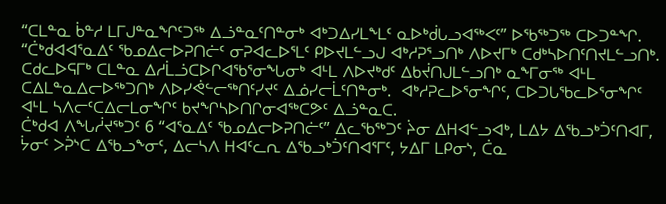“ᑕᒪᓐᓇ ᑳᓐᓱ ᒪᒥᒍᓐᓇᖏᑦᑐᖅ ᐃᓘᓐᓇᑦᑎᓐᓂᒃ ᐊᒃᑐᐃᓯᒪᖕᒪᑦ ᓇᐅᒃᑰᒐᓗᐊᖅᐸᑦ” ᐅᖃᖅᑐᖅ ᑕᐅᑐᓐᖏ.  “ᑖᒃᑯᐊᐊᕐᓇᐃᑦ ᖃᓄᐃᓕᐅᕈᑎᓖᑦ ᓂᕈᐊᓚᐅᕐᒪᑦ ᑭᐅᔪᒪᓪᓗᒍ ᐊᒃᓱᕈᕐᓗᑎᒃ ᐱᐅᔪᒥᒃ ᑕᑯᒃᓴᐅᑎᑦᑎᔪᒪᓪᓗᑎᒃ.  ᑕᑯᓚᐅᕋᒥᒃ ᑕᒪᓐᓇ ᐃᓱᒫᓘᑕᐅᒋᐊᖃᕐᓂᖓᓂᒃ ᐊᒻᒪ ᐱᐅᔪᒃᑯᑦ ᐃᑲᔫᑎᒍᒪᓪᓗᑎᒃ ᓇᖕᒥᓂᖅ ᐊᒻᒪ ᑕᐃᒪᓐᓇᐃᓕᐅᖅᑐᑎᒃ ᐱᐅᓯᕚᓪᓕᖅᑎᑦᓯᔪᑦ ᐃᓅᓯᓕᒫᑦᑎᓐᓂᒃ.  ᐊᒃᓱᕈᓚᐅᕐᓂᖏᑦ, ᑕᐅᑐᒐᖃᓚᐅᕐᓂᖏᑦ ᐊᒻᒪ ᓴᐱᓕᑦᑕᐃᓕᒪᓂᖏᑦ ᑲᔪᖏᓴᐅᑎᒋᓂᐊᖅᑕᕗᑦ ᐃᓘᓐᓇᑕ.
ᑖᒃᑯᐊ ᐱᖓᓲᔪᖅᑐᑦ 6 “ᐊᕐᓇᐃᑦ ᖃᓄᐃᓕᐅᕈᑎᓖᑦ” ᐃᓚᖃᖅᑐᑦ ᔩᓂ ᐃᕼᐊᓪᓗᐊᒃ, ᒪᐃᔭ ᐃᖃᓗᒃᑑᑦᑎᐊᒥ, ᔮᓂᑦ ᐳᕉᔅᑕ ᐃᖃᓗᖕᓂᑦ, ᐃᓕᓴᐱ ᕼᐊᑦᓚᕆ ᐃᖃᓗᒃᑑᑦᑎᐊᕐᒥᑦ, ᔭᐃᒥ ᒪᑭᓂᔅ, ᑖᓇ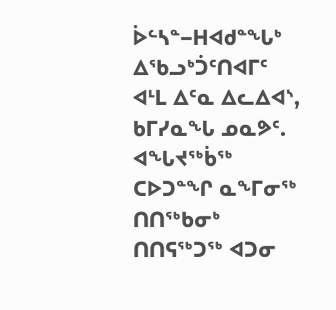ᐆᓪᓴᓐ−ᕼᐊᑯᓐᖓᒃ ᐃᖃᓗᒃᑑᑦᑎᐊᒥᑦ ᐊᒻᒪ ᐃᑦᓇ ᐃᓚᐃᐊᔅ, ᑲᒥᓯᓇᖓ ᓄᓇᕗᑦ.  ᐊᖓᔪᖅᑳᖅ ᑕᐅᑐᓐᖏ ᓇᖕᒥᓂᖅ ᑎᑎᖅᑲᓂᒃ ᑎᑎᕋᖅᑐᖅ ᐊᑐᓂ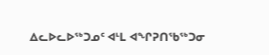ᐃᓚᐅᓚᐅᖅᑐᓄᑦ ᐊᒻᒪ ᐊᖏᕈᑎᖃᖅᑐᓂ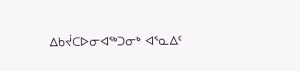ᐃᑲᔫᑕᐅᓂᐊᖅᑐᓂᒃ ᐊᕐᓇᐃᑦ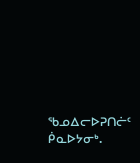ᖃᓄᐃᓕᐅᕈᑎᓖᑦ ᑮᓇᐅᔭᓂᒃ.